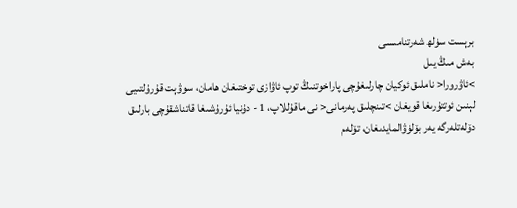برېست سۈلھ شەرتنامىسى
بەش مىڭ يىل
>ئاۋرورا< ناملىق ئوكيان چارلىغۇچى پاراخوتنىڭ توپ ئاۋازى توختىغان ھامان، سوۋېت قۇرۇلتىيى لېنىن ئوتتۇرىغا قويغان >تىنچلىق پەرمانى< نى ماقۇللاپ، 1 - دۇنيا ئۇرۇشىغا قاتناشقۇچى بارلىق دۆلەتلەرگە يەر بۆلۈۋالمايدىغان، تۆلەم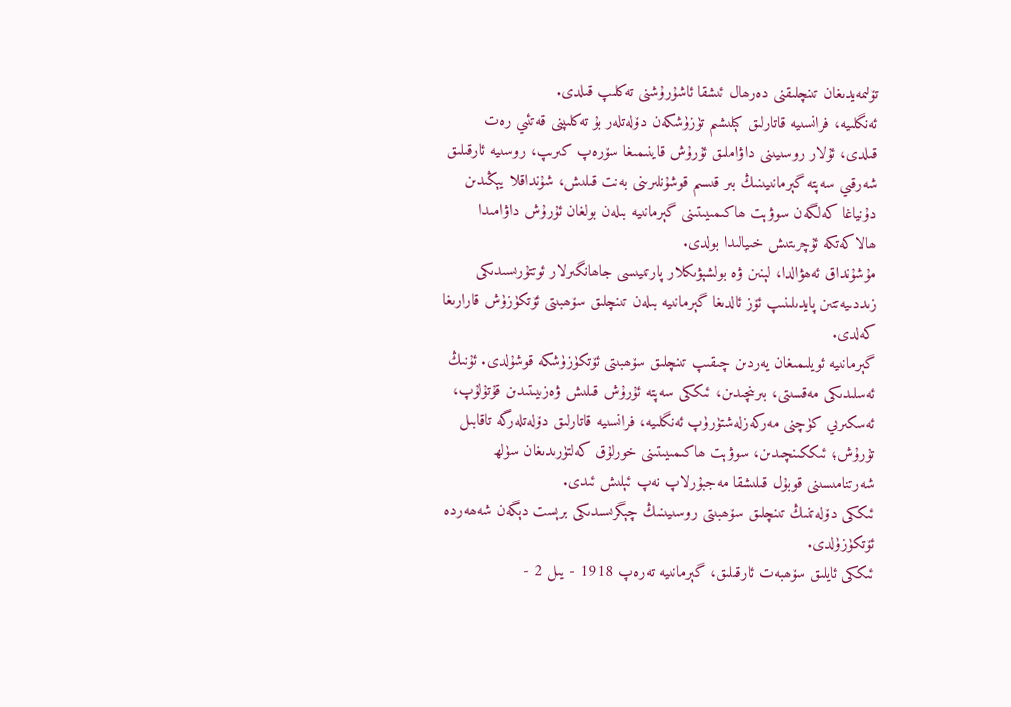تۆلىمەيدىغان تىنچلىقنى دەرھال ئىشقا ئاشۇرۇشنى تەكلىپ قىلدى.
ئەنگلىيە، فرانسىيە قاتارلىق كېلىشىم تۈزۈشكەن دۆلەتلەر بۇ تەكلىپنى قەتئىي رەت قىلدى، ئۇلار روسىيىنى داۋاملىق ئۇرۇش قاينىمىغا سۆرەپ كىرىپ، روسىيە ئارقىلىق شەرقىي سەپتە گېرمانىيىنىڭ بىر قىسىم قوشۇنلىرىنى بەنت قىلىش، شۇنداقلا يېڭىدىن دۇنياغا كەلگەن سوۋېت ھاكىمىيىتىنى گېرمانىيە بىلەن بولغان ئۇرۇش داۋامىدا ھالاكەتكە ئۇچرىتىش خىيالىدا بولدى.
مۇشۇنداق ئەھۋالدا، لېنىن ۋە بولشېۋىكلار پارتىيىسى جاھانگىرلار ئوتتۇرىسىدىكى زىددىيەتتىن پايدىلىنىپ ئۆز ئالدىغا گېرمانىيە بىلەن تىنچلىق سۆھبىتى ئۆتكۈزۈش قارارىغا كەلدى.
گېرمانىيە ئويلىمىغان يەردىن چىقىپ تىنچلىق سۆھبىتى ئۆتكۈزۈشكە قوشۇلدى. ئۇنىڭ ئەسلىدىكى مەقسىتى، بىرىنچىدىن، ئىككى سەپتە ئۇرۇش قىلىش ۋەزىيىتىدىن قۇتۇلۇپ، ئەسكىرىي كۈچنى مەركەزلەشتۈرۈپ ئەنگلىيە، فرانسىيە قاتارلىق دۆلەتلەرگە تاقابىل تۇرۇش؛ ئىككىنچىدىن، سوۋېت ھاكىمىيىتىنى خورلۇق كەلتۈرىدىغان سۈلھ شەرتنامىسىنى قوبۇل قىلىشقا مەجبۇرلاپ نەپ ئېلىش ئىدى.
ئىككى دۆلەتنىڭ تىنچلىق سۆھبىتى روسىيىنىڭ چېگرىسىدىكى برېست دېگەن شەھەردە ئۆتكۈزۈلدى.
ئىككى ئايلىق سۆھبەت ئارقىلىق، گېرمانىيە تەرەپ 1918 - يىل 2 -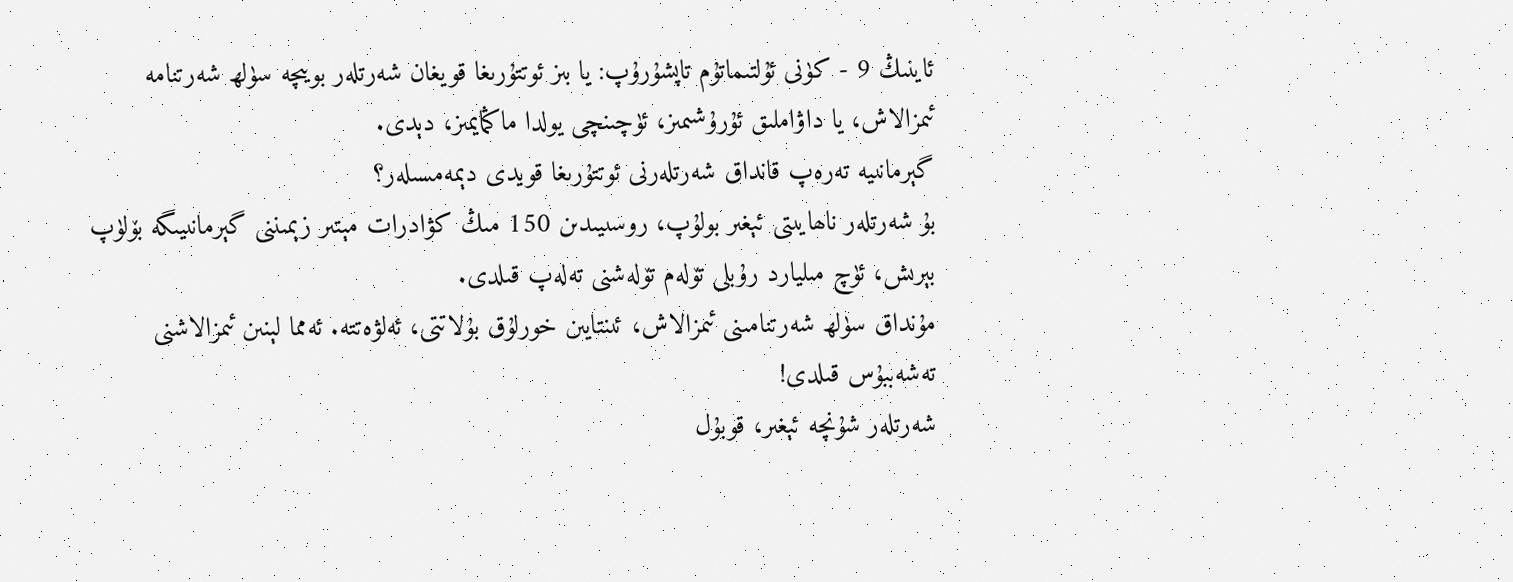ئاينىڭ 9 - كۈنى ئۇلتىماتۇم تاپشۇرۇپ: يا بىز ئوتتۇرىغا قويغان شەرتلەر بويىچە سۈلھ شەرتنامە ئىمزالاش، يا داۋاملىق ئۇرۇشىمىز، ئۈچىنچى يولدا ماڭمايمىز، دېدى.
گېرمانىيە تەرەپ قانداق شەرتلەرنى ئوتتۇرىغا قويدى دېمەمسىلەر؟
بۇ شەرتلەر ناھايىتى ئېغىر بولۇپ، روسىيىدىن 150 مىڭ كۋادرات مېتىر زېمىننى گېرمانىيىگە بۆلۈپ بېرىش، ئۈچ مىليارد رۇبلى تۆلەم تۆلەشنى تەلەپ قىلدى.
مۇنداق سۈلھ شەرتنامىنى ئىمزالاش، ئىنتايىن خورلۇق بۇلاتتى، ئەلۋەتتە. ئەمما لېنىن ئىمزالاشنى تەشەببۇس قىلدى!
شەرتلەر شۇنچە ئېغىر، قوبۇل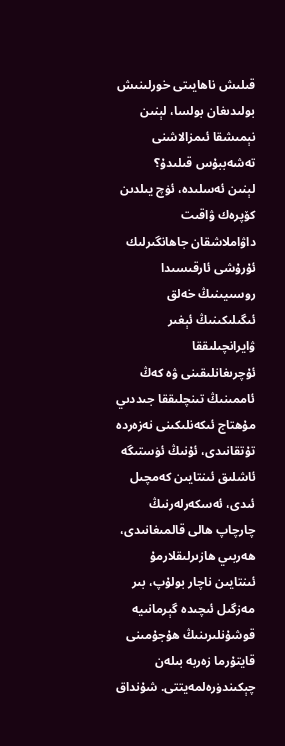قىلىش ناھايىتى خورلىنىش بولىدىغان بولسا، لېنىن نېمىشقا ئىمزالاشنى تەشەببۇس قىلىدۇ؟
لېنىن ئەسلىدە، ئۈچ يىلدىن كۆپرەك ۋاقىت داۋاملاشقان جاھانگىرلىك ئۇرۇشى ئارقىسىدا روسىيىنىڭ خەلق ئىگىلىكىنىڭ ئېغىر ۋايرانچىلىققا ئۇچرىغانلىقىنى ۋە كەڭ ئاممىنىڭ تىنچلىققا جىددىي مۇھتاج ئىكەنلىكىنى نەزەردە تۇتقانىدى، ئۇنىڭ ئۈستىگە ئاشلىق ئىنتايىن كەمچىل ئىدى، ئەسكەرلەرنىڭ چارچاپ ھالى قالمىغانىدى، ھەربىي ھازىرلىقلارمۇ ئىنتايىن ناچار بولۇپ، بىر مەزگىل ئىچىدە گېرمانىيە قوشۇنلىرىنىڭ ھۇجۇمىنى قايتۇرما زەربە بىلەن چېكىندۈرەلمەيتتى. شۇنداق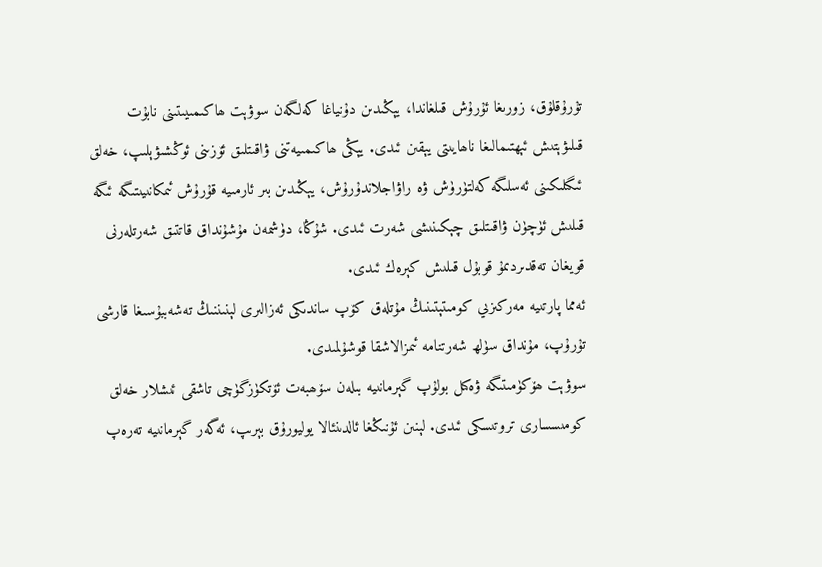تۇرۇقلۇق، زورىغا ئۇرۇش قىلغاندا، يېڭىدىن دۇنياغا كەلگەن سوۋېت ھاكىمىيىتىنى نابۇت قىلىۋېتىش ئېھتىمالىغا ناھايىتى يېقىن ئىدى. يېڭى ھاكىمىيەتنى ۋاقىتلىق ئۆزىنى ئوڭشىۋېلىپ، خەلق ئىگىلىكىنى ئەسلىگە كەلتۈرۈش ۋە راۋاجلاندۇرۇش، يېڭىدىن بىر ئارمىيە قۇرۇش ئىمكانىيىتىگە ئىگە قىلىش ئۈچۈن ۋاقىتلىق چېكىنىشى شەرت ئىدى. شۇڭا، دۈشمەن مۇشۇنداق قاتتىق شەرتلەرنى قويغان تەقدىردىمۇ قوبۇل قىلىش كېرەك ئىدى.
ئەمما پارتىيە مەركىزىي كومىتېتىنىڭ مۇتلەق كۆپ ساندىكى ئەزالىرى لېنىننىڭ تەشەببۇسىغا قارشى تۇرۇپ، مۇنداق سۈلھ شەرتنامە ئىمزالاشقا قوشۇلمىدى.
سوۋېت ھۆكۈمىتىگە ۋەكىل بولۇپ گېرمانىيە بىلەن سۆھبەت ئۆتكۈزگۈچى تاشقى ئىشلار خەلق كومىسسارى تروتىسكى ئىدى. لېنىن ئۇنىڭغا ئالدىنئالا يوليورۇق بېرىپ، ئەگەر گېرمانىيە تەرەپ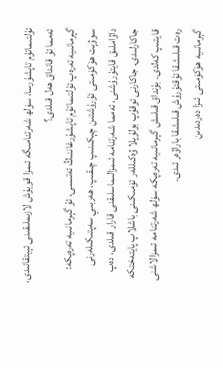ئۇلتىماتۇم تاپشۇرسا، سۈلھ شەرتنامىگە ئىمزا قويۇش لازىملىقىنى ئېيتقانىدى، ئەمما ئۇ قانداق ھەل قىلدى؟
گېرمانىيە تەرەپ ئۇلتىماتۇم تاپشۇرغاننىڭ ئەتىسى، ئۇ گېرمانىيە تەرەپكە: سوۋېت ھۆكۈمىتى ئۇرۇشتىن چېكىنىپ چىقىپ، ھەربىي سەپتىكىلەرنى داۋاملىق قايتۇرۇشنى، ئەمما شەرتنامە ئىمزالىماسلىقنى قارار قىلدى، دەپ جاكارلىدى. جاكارنى ئوقۇپ بولۇپلا ۋەكىللەر ئۆمىكىنى باشلاپ پايتەختكە قايتىپ كەلدى. بۇنداق قىلىش گېرمانىيە تەرەپكە سۈلھ شەرتنامە ئىمزالاشنى رەت قىلىشقا ئۇقتۇرۇش قىلىشقا باراۋەر ئىدى.
گېرمانىيە ھۆكۈمىتى ئىزا دەردىدىن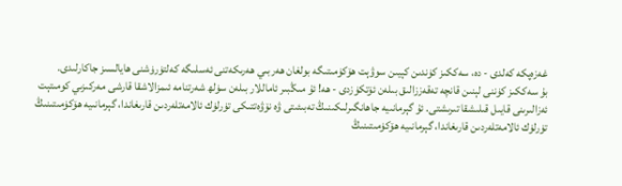غەزەپكە كەلدى - دە، سەككىز كۈندىن كېيىن سوۋېت ھۆكۈمىتىگە بولغان ھەربىي ھەرىكەتنى ئەسلىگە كەلتۈرۈشنى ھايالسىز جاكارلىدى.
بۇ سەككىز كۈننى لېنىن قانچە تەقەززالىق بىلەن ئۆتكۈزدى - ھە! ئۇ مىڭبىر ئاماللار بىلەن سۈلھ شەرتنامە ئىمزالاشقا قارشى مەركىزىي كومىتېت ئەزالىرىنى قايىل قىلىشقا تىرىشتى. ئۇ گېرمانىيە جاھانگىرلىكىنىڭ تەبىئىتى ۋە نۆۋەتتىكى تۈرلۈك ئالامەتلەردىن قارىغاندا، گېرمانىيە ھۆكۈمىتىنىڭ تۈرلۈك ئالامەتلەردىن قارىغاندا، گېرمانىيە ھۆكۈمىتىنىڭ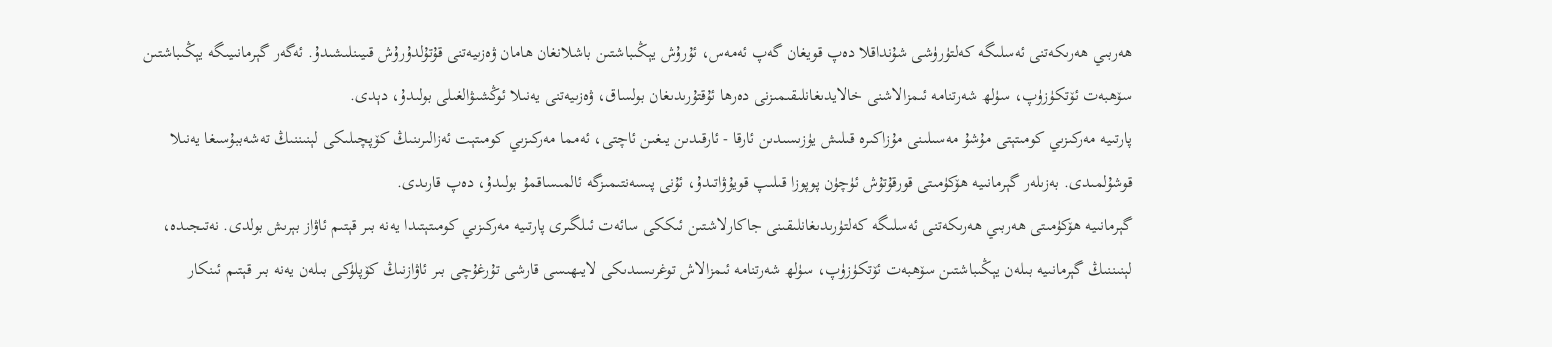ھەربىي ھەرىكەتنى ئەسلىگە كەلتۈرۈشى شۇنداقلا دەپ قويغان گەپ ئەمەس، ئۇرۇش يېڭىباشتىن باشلانغان ھامان ۋەزىيەتنى قۇتۇلدۇرۇش قىيىنلىشىدۇ. ئەگەر گېرمانىيىگە يېڭىباشتىن سۆھبەت ئۆتكۈزۈپ، سۈلھ شەرتنامە ئىمزالاشنى خالايدىغانلىقىمىزنى دەرھا ئۇقتۇرىدىغان بولساق، ۋەزىيەتنى يەنىلا ئوڭشىۋالغىلى بولىدۇ، دېدى.
پارتىيە مەركىزىي كومىتېتى مۇشۇ مەسىلىنى مۇزاكىرە قىلىش يۈزىسىدىن ئارقا - ئارقىدىن يىغىن ئاچتى، ئەمما مەركىزىي كومىتېت ئەزالىرىنىڭ كۆپچىلىكى لېنىننىڭ تەشەببۇسىغا يەنىلا قوشۇلمىدى. بەزىلەر گېرمانىيە ھۆكۈمىتى قورقۇتۇش ئۈچۈن پوپوزا قىلىپ قويۇۋاتىدۇ، ئۇنى پىسەنتىمىزگە ئالمىساقمۇ بولىدۇ، دەپ قارىدى.
گېرمانىيە ھۆكۈمىتى ھەربىي ھەرىكەتنى ئەسلىگە كەلتۈرىدىغانلىقىنى جاكارلاشتىن ئىككى سائەت ئىلگىرى پارتىيە مەركىزىي كومىتېتىدا يەنە بىر قېتىم ئاۋاز بېرىش بولدى. نەتىجىدە، لېنىننىڭ گېرمانىيە بىلەن يېڭىباشتىن سۆھبەت ئۆتكۈزۈپ، سۈلھ شەرتنامە ئىمزالاش توغرىسىدىكى لايىھىسى قارشى تۇرغۇچى بىر ئاۋازنىڭ كۆپلۈكى بىلەن يەنە بىر قېتىم ئىنكار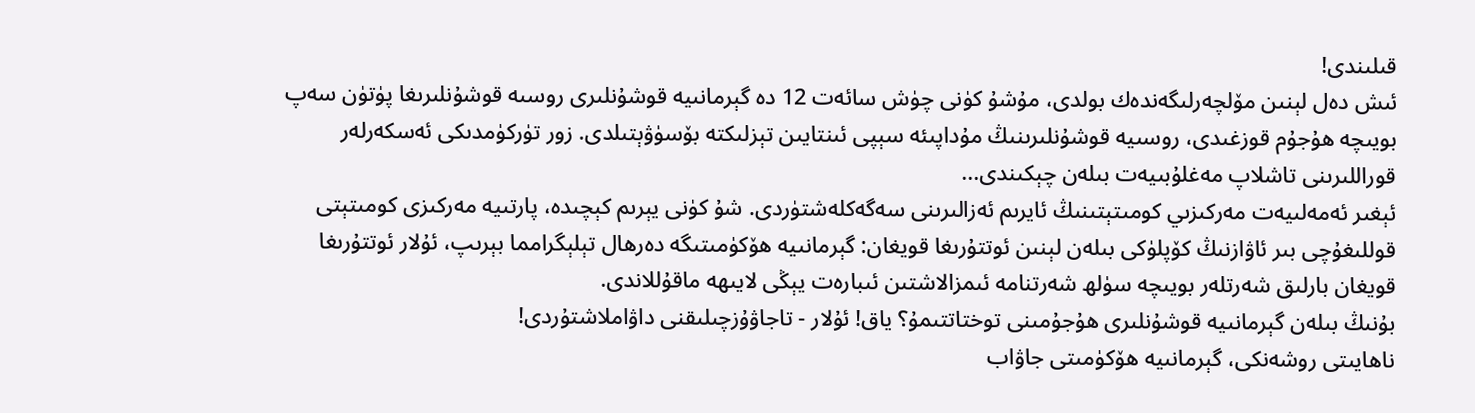قىلىندى!
ئىش دەل لېنىن مۆلچەرلىگەندەك بولدى، مۇشۇ كۈنى چۈش سائەت 12 دە گېرمانىيە قوشۇنلىرى روسىە قوشۇنلىرىغا پۈتۈن سەپ بويىچە ھۇجۇم قوزغىدى، روسىيە قوشۇنلىرىنىڭ مۇداپىئە سېپى ئىنتايىن تېزلىكتە بۆسۈۋېتىلدى. زور تۈركۈمدىكى ئەسكەرلەر قوراللىرىنى تاشلاپ مەغلۇبىيەت بىلەن چېكىندى...
ئېغىر ئەمەلىيەت مەركىزىي كومىتېتىنىڭ ئايرىم ئەزالىرىنى سەگەكلەشتۈردى. شۇ كۈنى يېرىم كېچىدە، پارتىيە مەركىزى كومىتېتى قوللىغۇچى بىر ئاۋازنىڭ كۆپلۈكى بىلەن لېنىن ئوتتۇرىغا قويغان: گېرمانىيە ھۆكۈمىتىگە دەرھال تېلېگرامما بېرىپ، ئۇلار ئوتتۇرىغا قويغان بارلىق شەرتلەر بويىچە سۈلھ شەرتنامە ئىمزالاشتىن ئىبارەت يېڭى لايىھە ماقۇللاندى.
بۇنىڭ بىلەن گېرمانىيە قوشۇنلىرى ھۇجۇمىنى توختاتتىمۇ؟ ياق! ئۇلار - تاجاۋۇزچىلىقنى داۋاملاشتۇردى!
ناھايىتى روشەنكى، گېرمانىيە ھۆكۈمىتى جاۋاب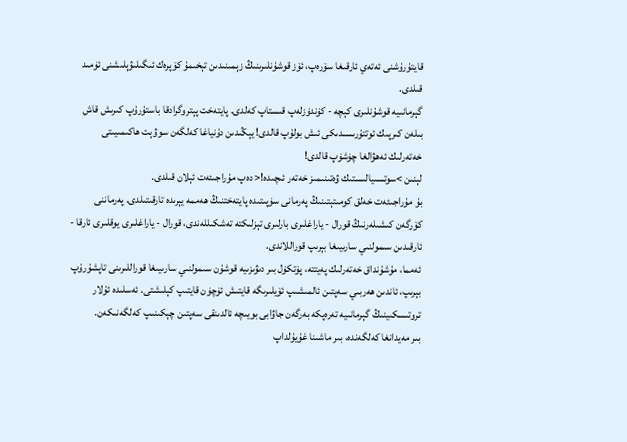قايتۇرۇشنى ئەتەي ئارقىغا سۆرەپ، ئۆز قوشۇنلىرىنىڭ زېمىنىدىن تېخىمۇ كۆپرەك ئىگىلىۋېلىشنى ئۈمىد قىلدى.
گېرمانىيە قوشۇنلىرى كېچە - كۈندۈزلەپ قىستاپ كەلدى. پايتەخت پېتروگرادقا باستۇرۇپ كىرىش قاش بىلەن كىرپىك ئوتتۇرىسىدىكى ئىش بولۇپ قالدى! يېڭىدىن دۇنياغا كەلگەن سوۋېت ھاكىمىيىتى خەتەرلىك ئەھۋالغا چۈشۈپ قالدى!
لېنىن >سوتسىيالىستىك ۋەتىنىمىز خەتەر ئىچىدە!< دەپ مۇراجىئەت ئېلان قىلدى.
بۇ مۇراجىئەت خەلق كومىتېتىنىڭ پەرمانى سۈپىتىدە پايتەختنىڭ ھەممە يېرىدە تارقىتىلدى. پەرماننى كۆرگەن كىشىلەرنىڭ قورال - ياراغلىرى بارلىرى تېزلىكتە تەشكىللەندى، قورال - ياراغلىرى يوقلىرى ئارقا - ئارقىدىن سىمولنىي سارىيىغا بېرىپ قوراللاندى.
ئەمما، مۇشۇنداق خەتەرلىك پەيتتە، پۈتكۈل بىر دىۋىزىيە قوشۇن سىمولنىي سارىيىغا قوراللىرىنى تاپشۇرۇپ بېرىپ، ئاندىن ھەربىي سەپتىن ئالمىشىپ ئۆيلىرىگە قايتىش ئۈچۈن قايتىپ كېلىشتى. ئەسلىدە ئۇلار تروتىسكىينىڭ گېرمانىيە تەرەپكە بەرگەن جاۋابى بويىچە ئالدىنقى سەپتىن چېكىنىپ كەلگەنىكەن.
بىر مەيدانغا كەلگەندە، بىر ماشىنا غۇيۇلداپ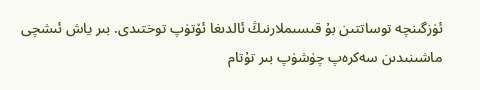ئۈزگىنچە توساتتىن بۇ قىسىملارنىڭ ئالدىغا ئۆتۈپ توختىدى. بىر ياش ئىشچى ماشىنىدىن سەكرەپ چۈشۈپ بىر تۇتام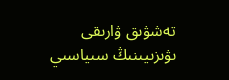تەشۋىق ۋارىقى ىۋىزىيىنىڭ سىياسىي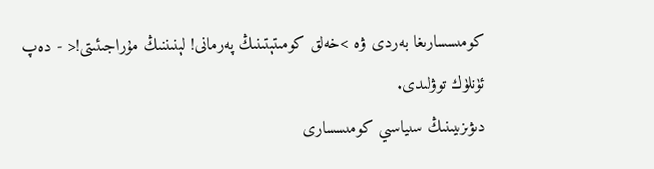كومىسسارىغا بەردى ۋە >خەلق كومىتېتىنىڭ پەرمانى! لېنىننىڭ مۇراجىئىتى!< - دەپ ئۈنلۈك توۋلىدى.
دىۋىزىيىنىڭ سىياسىي كومىسسارى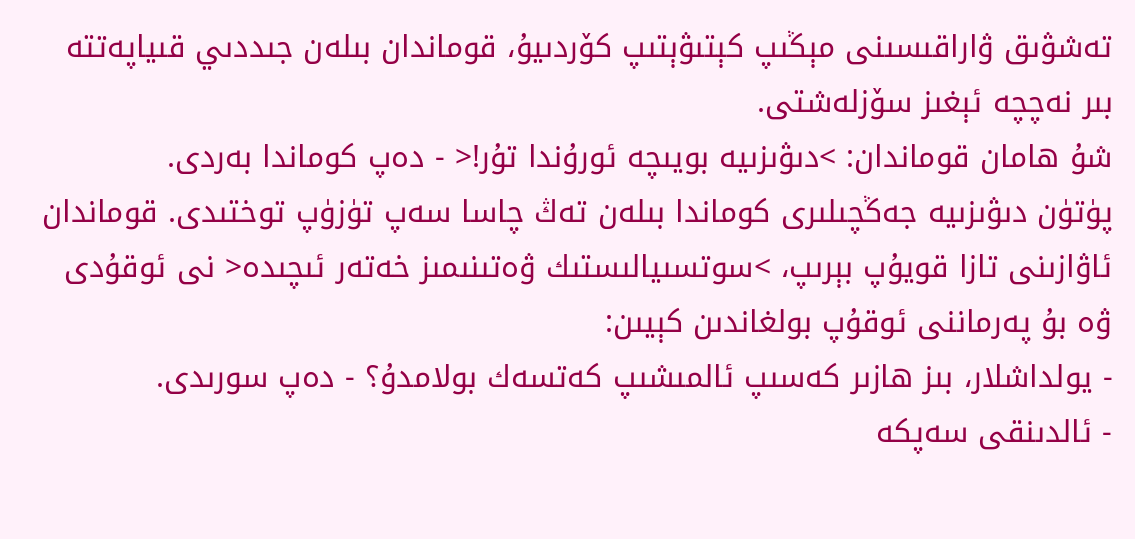تەشۋىق ۋاراقىسىنى مېڭىپ كېتىۋېتىپ كۆردىيۇ، قوماندان بىلەن جىددىي قىياپەتتە بىر نەچچە ئېغىز سۆزلەشتى.
شۇ ھامان قوماندان: >دىۋىزىيە بويىچە ئورۇندا تۇر!< - دەپ كوماندا بەردى.
پۈتۈن دىۋىزىيە جەڭچىلىرى كوماندا بىلەن تەڭ چاسا سەپ تۈزۈپ توختىدى. قوماندان ئاۋازىنى تازا قويۇپ بېرىپ، >سوتسىيالىستىك ۋەتىنىمىز خەتەر ئىچىدە< نى ئوقۇدى ۋە بۇ پەرماننى ئوقۇپ بولغاندىن كېيىن:
- يولداشلار، بىز ھازىر كەسىپ ئالمىشىپ كەتسەك بولامدۇ؟ - دەپ سورىدى.
- ئالدىنقى سەپكە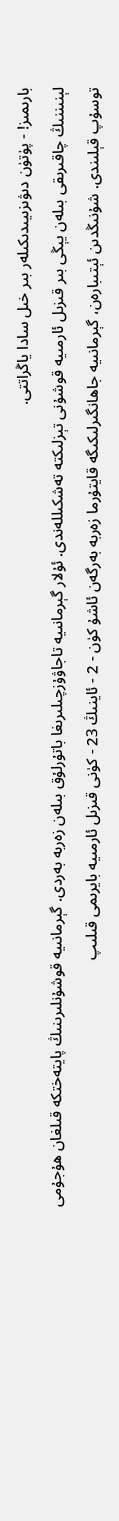بارىمىز! - پۈتۈن دىۋىزىيىدىكىلەر بىر خىل سادا ياڭراتتى.
لېنىننىڭ چاقىرىقى بىلەن يېڭى بىر قىزىل ئارمىيە قوشۇنى تېزلىكتە تەشكىللەندى. ئۇلار گېرمانىيە تاجاۋۇزچىلىرىغا باتۇرلۇق بىلەن زەربە بەردى. گېرمانىيە قوشۇنلىرىنىڭ پايتەختكە قىلغان ھۇجۇمى توسۇپ قېلىندى. شۇنىڭدىن ئېتىبارەن، گېرمانىيە جاھانگىرلىكىگە قايتۇرما زەربە بەرگەن ئاشۇ كۈن - 2 - ئاينىڭ 23 - كۈنى قىزىل ئارمىيە بايرىمى قىلىپ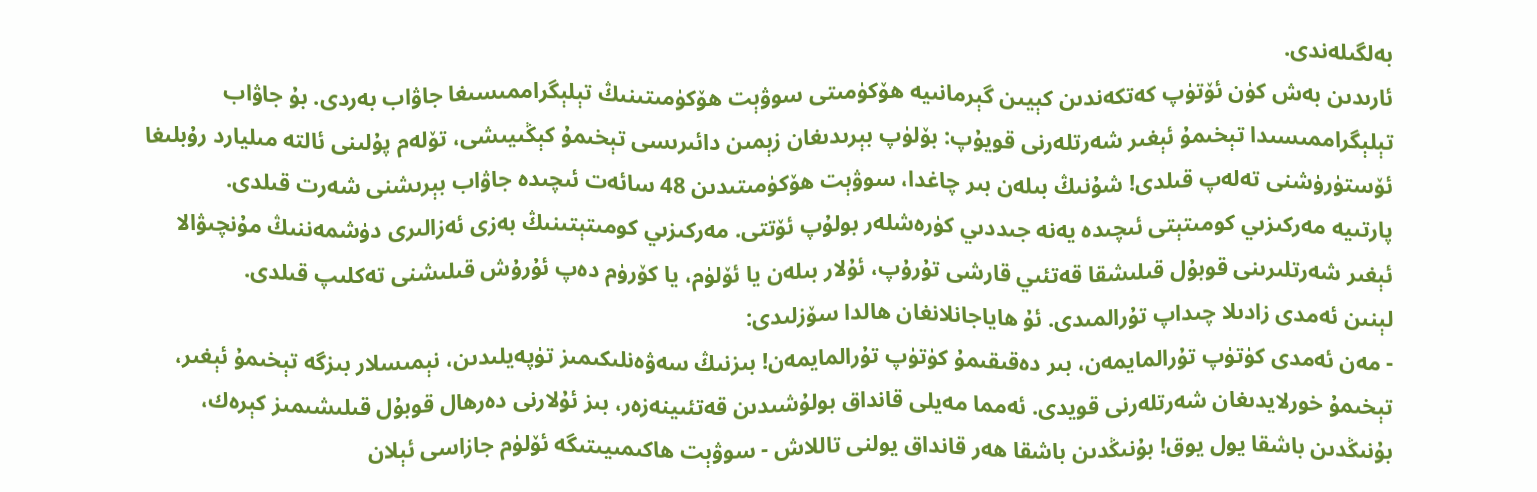بەلگىلەندى.
ئارىدىن بەش كۈن ئۆتۈپ كەتكەندىن كېيىن گېرمانىيە ھۆكۈمىتى سوۋېت ھۆكۈمىتىنىڭ تېلېگراممىسىغا جاۋاب بەردى. بۇ جاۋاب تېلېگراممىسىدا تېخىمۇ ئېغىر شەرتلەرنى قويۇپ: بۆلۈپ بېرىدىغان زېمىن دائىرىسى تېخىمۇ كېڭىيىشى، تۆلەم پۇلىنى ئالتە مىليارد رۇبلىغا ئۆستۈرۈشنى تەلەپ قىلدى! شۇنىڭ بىلەن بىر چاغدا، سوۋېت ھۆكۈمىتىدىن 48 سائەت ئىچىدە جاۋاب بېرىشنى شەرت قىلدى.
پارتىيە مەركىزىي كومىتېتى ئىچىدە يەنە جىددىي كۈرەشلەر بولۇپ ئۆتتى. مەركىزىي كومىتېتىنىڭ بەزى ئەزالىرى دۈشمەننىڭ مۇنچىۋالا ئېغىر شەرتلىرىنى قوبۇل قىلىشقا قەتئىي قارشى تۇرۇپ، ئۇلار بىلەن يا ئۆلۈم، يا كۆرۈم دەپ ئۇرۇش قىلىشنى تەكلىپ قىلدى.
لېنىن ئەمدى زادىلا چىداپ تۇرالمىدى. ئۇ ھاياجانلانغان ھالدا سۆزلىدى:
- مەن ئەمدى كۈتۈپ تۇرالمايمەن، بىر دەقىقىمۇ كۈتۈپ تۇرالمايمەن! بىزنىڭ سەۋەنلىكىمىز تۈپەيلىدىن، نېمىسلار بىزگە تېخىمۇ ئېغىر، تېخىمۇ خورلايدىغان شەرتلەرنى قويدى. ئەمما مەيلى قانداق بولۇشىدىن قەتئىينەزەر، بىز ئۇلارنى دەرھال قوبۇل قىلىشىمىز كېرەك، بۇنىڭدىن باشقا يول يوق! بۇنىڭدىن باشقا ھەر قانداق يولنى تاللاش - سوۋېت ھاكىمىيىتىگە ئۆلۈم جازاسى ئېلان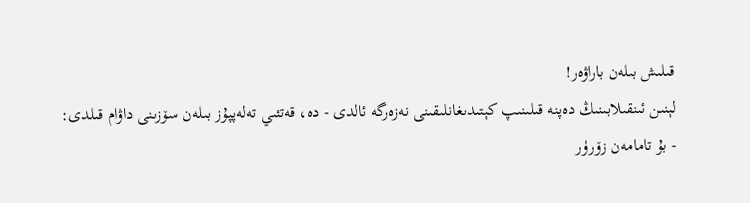قىلىش بىلەن باراۋەر!
لېنىن ئىنقىلابىنىڭ دەپنە قىلىنىپ كېتىدىغانلىقىنى نەزەرگە ئالدى - دە، قەتئىي تەلەپپۇز بىلەن سۆزىنى داۋام قىلدى:
- بۇ تامامەن زۆرۈر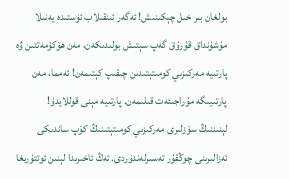بولغان بىر خىل چېكىنىش! ئەگەر ئىنقىلاب ئۈستىدە يەنىلا مۇشۇنداق قۇرۇق گەپ سېتىش بولىدىكەن، مەن ھۆكۈمەتتىن ۋە پارتىيە مەركىزىي كومىتېتىدىن چىقىپ كېتىمەن! ئەمما، مەن پارتىيىگە مۇراجىئەت قىلىمەن. پارتىيە مېنى قوللايدۇ!
لېنىننىڭ سۆزلىرى مەركىزىي كومىتېتىنىڭ كۆپ ساندىكى ئەزالىرىنى چوڭقۇر تەسىرلەندۈردى. ئەڭ ئاخىرىدا لېنىن ئوتتۇرىغا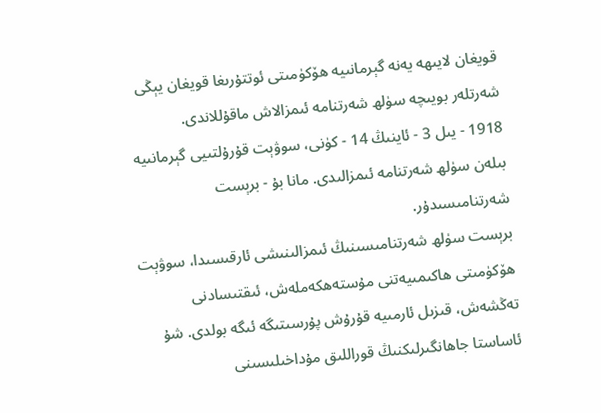قويغان لايىھە يەنە گېرمانىيە ھۆكۈمىتى ئوتتۇرىغا قويغان يېڭى شەرتلەر بويىچە سۈلھ شەرتنامە ئىمزالاش ماقۇللاندى.
1918 - يىل 3 - ئاينىڭ 14 - كۈنى، سوۋېت قۇرۇلتىيى گېرمانىيە بىلەن سۈلھ شەرتنامە ئىمزالىدى. مانا بۇ - برېست شەرتنامىسىدۇر.
برېست سۈلھ شەرتنامىسىنىڭ ئىمزالىنىشى ئارقىسىدا، سوۋېت ھۆكۈمىتى ھاكىمىيەتنى مۇستەھكەملەش، ئىقتىسادنى تەڭشەش، قىزىل ئارمىيە قۇرۇش پۇرسىتىگە ئىگە بولدى. شۇ ئاساستا جاھانگىرلىكنىڭ قوراللىق مۇداخىلىسىنى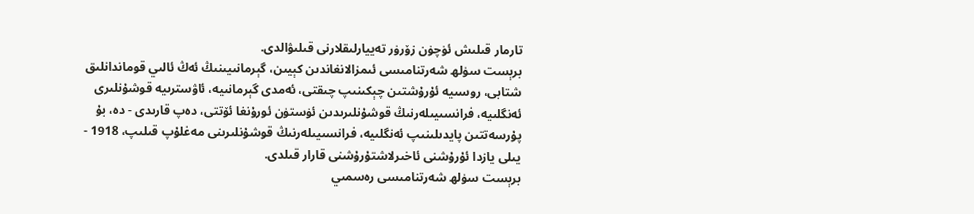تارمار قىلىش ئۈچۈن زۆرۈر تەييارلىقلارنى قىلىۋالدى.
برېست سۈلھ شەرتنامىسى ئىمزالانغاندىن كېيىن، گېرمانىيىنىڭ ئەڭ ئالىي قوماندانلىق شتابى، روسىيە ئۇرۇشتىن چېكىنىپ چىقتى، ئەمدى گېرمانىيە، ئاۋسترىيە قوشۇنلىرى ئەنگلىيە، فرانسىيىلەرنىڭ قوشۇنلىرىدىن ئۈستۈن ئورۇنغا ئۆتتى، دەپ قارىدى - دە، بۇ پۇرسەتتىن پايدىلىنىپ ئەنگلىيە، فرانسىيىلەرنىڭ قوشۇنلىرىنى مەغلۇپ قىلىپ، 1918 - يىلى يازدا ئۇرۇشنى ئاخىرلاشتۇرۇشنى قارار قىلدى.
برېست سۈلھ شەرتنامىسى رەسمىي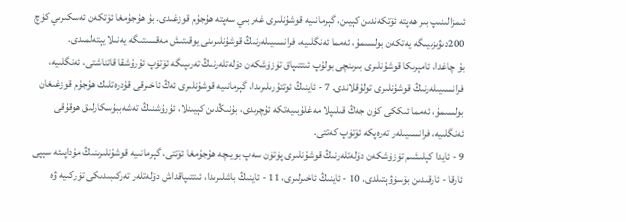ئىمزالىنىپ بىر ھەپتە ئۆتكەندىن كېيىن، گېرمانىيە قوشۇنلىرى غەربىي سەپتە ھۇجۇم قوزغىدى. بۇ ھۇجۇمغا ئۆتكەن ئەسكىرىي كۈچ 200دىۋىزىيىگە يەتكەن بولسىمۇ، ئەمما ئەنگلىيە، فرانسىيىلەرنىڭ قوشۇنلىرىنى يوقىتىش مەقسىتىگە يەنىلا يېتەلمىدى.
بۇ چاغدا، ئامېرىكا قوشۇنلىرى بىرىنچى بولۇپ ئىتتىپاق تۈزۈشكەن دۆلەتلەرنىڭ تەرىپىگە ئۆتۈپ ئۇرۇشقا قاتناشتى، ئەنگلىيە، فرانسىيىلەرنىڭ قوشۇنلىرى تولۇقلاندى. 7 - ئاينىڭ ئوتتۇرىلىرىدا، گېرمانىيە قوشۇنلىرى ئەڭ ئاخىرقى قۇدرەتلىك ھۇجۇم قوزغىغان بولسىمۇ، ئەمما ئىككى كۈن جەڭ قىلىپلا مەغلۇبىيەتكە ئۇچرىدى، بۇنىڭدىن كېيىنلا، ئۇرۇشنىڭ تەشەببۇسكارلىق ھوقۇقى ئەنگلىيە، فرانسىيىلەر تەرەپكە ئۆتۈپ كەتتى.
9 - ئايدا كېلىشىم تۈزۈشكەن دۆلەتلەرنىڭ قوشۇنلىرى پۈتۈن سەپ بويىچە ھۇجۇمغا ئۆتتى، گېرمانىيە قوشۇنلىرىنىڭ مۇداپىئە سېپى ئارقا - ئارقىدىن بۆسۈۋېتىلدى. 10 - ئاينىڭ ئاخىرلىرى، 11 - ئاينىڭ باشلىرىدا، ئىتتىپاقداش دۆلەتلەر تەركىبىدىكى تۈركىيە ۋە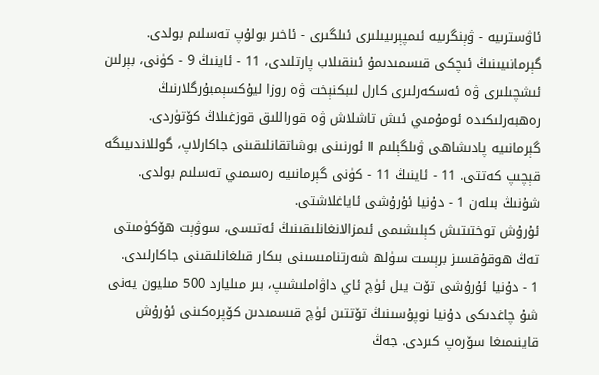ئاۋسترىيە - ۋېنگرىيە ئىمپېرىيىلىرى ئىلگىرى - ئاخىر بولۇپ تەسلىم بولدى. گېرمانىيىنىڭ ئىچكى قىسمىدىمۇ ئىنقىلاب پارتلىدى، 11 - ئاينىڭ 9 - كۈنى، بېرلىن ئىشچىلىرى ۋە ئەسكەرلىرى كارل لىبكنېخت ۋە روزا ليۇكسېمبۇرگلارنىڭ رەھبەرلىكىدە ئومۇمىي ئىش تاشلاش ۋە قوراللىق قوزغىلاڭ كۆتۈردى. گېرمانىيە پادىشاھى ۋىلگېلىم Ⅱ ئورنىنى بوشاتقانلىقىنى جاكارلاپ، گوللاندىيىگە قېچىپ كەتتى. 11 - ئاينىڭ 11 - كۈنى گېرمانىيە رەسمىي تەسلىم بولدى. شۇنىڭ بىلەن 1 - دۇنيا ئۇرۇشى ئاياغلاشتى.
ئۇرۇش توختىتىش كېلىشىمى ئىمزالانغانلىقىنىڭ ئەتىسى، سوۋېت ھۆكۈمىتى تەڭ ھوقۇقسىز برېست سۈلھ شەرتنامىسىنى بىكار قىلغانلىقىنى جاكارلىدى.
1 - دۇنيا ئۇرۇشى تۆت يىل ئۈچ ئاي داۋاملىشىپ، بىر مىليارد 500 مىليون يەنى شۇ چاغدىكى دۇنيا نوپۇسىنىڭ تۆتتىن ئۈچ قىسمىدىن كۆپرەكىنى ئۇرۇش قاينىمىغا سۆرەپ كىردى. جەڭ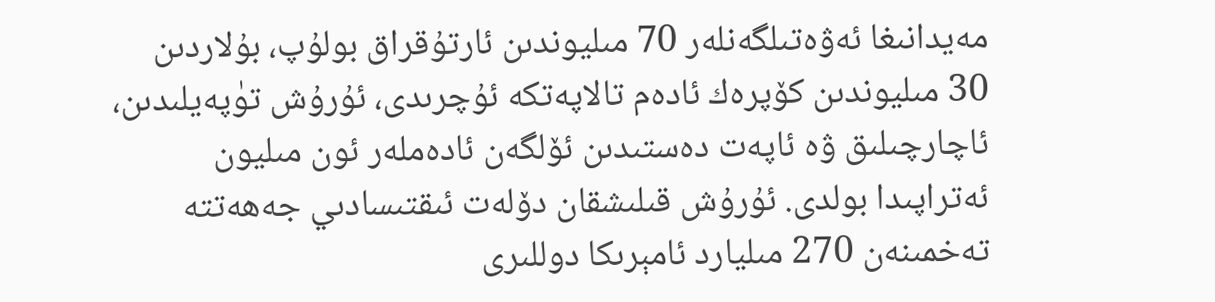مەيدانىغا ئەۋەتىلگەنلەر 70 مىليوندىن ئارتۇقراق بولۇپ، بۇلاردىن 30 مىليوندىن كۆپرەك ئادەم تالاپەتكە ئۇچرىدى، ئۇرۇش تۈپەيلىدىن، ئاچارچىلىق ۋە ئاپەت دەستىدىن ئۆلگەن ئادەملەر ئون مىليون ئەتراپىدا بولدى. ئۇرۇش قىلىشقان دۆلەت ئىقتىسادىي جەھەتتە تەخمىنەن 270 مىليارد ئامېرىكا دوللىرى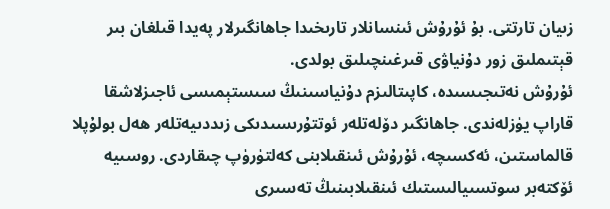زىيان تارتتى. بۇ ئۇرۇش ئىنسانلار تارىخىدا جاھانگىرلار پەيدا قىلغان بىر قېتىملىق زور دۇنياۋى قىرغىنچىلىق بولدى.
ئۇرۇش نەتىجىسىدە، كاپىتالىزم دۇنياسىنىڭ سىستېمىسى ئاجىزلاشقا قاراپ يۈزلەندى. جاھانگىر دۆلەتلەر ئوتتۇرىسىدىكى زىددىيەتلەر ھەل بولۇپلا قالماستىن، ئەكسىچە، ئۇرۇش ئىنقىلابنى كەلتۈرۈپ چىقاردى. روسىيە ئۆكتەبر سوتسىيالىستىك ئىنقىلابىنىڭ تەسىرى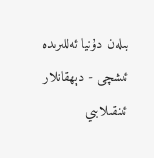بىلەن دۇنيا ئەللىرىدە ئىشچى - دېھقانلار ئىنقىلابىي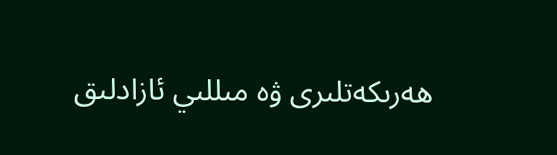ھەرىكەتلىرى ۋە مىللىي ئازادلىق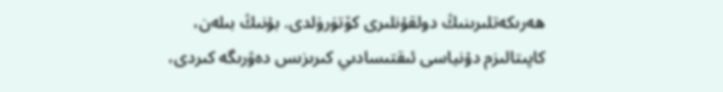ھەرىكەتلىرىنىڭ دولقۇنلىرى كۆتۈرۈلدى. بۇنىڭ بىلەن، كاپىتالىزم دۇنياسى ئىقتىسادىي كىرىزىس دەۋرىگە كىردى،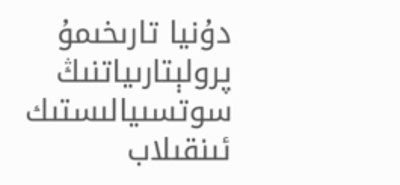دۇنيا تارىخىمۇ پرولېتارىياتنىڭ سوتسىيالىستىك ئىنقىلاب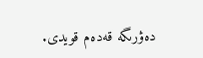دەۋرىگە قەدەم قويدى.